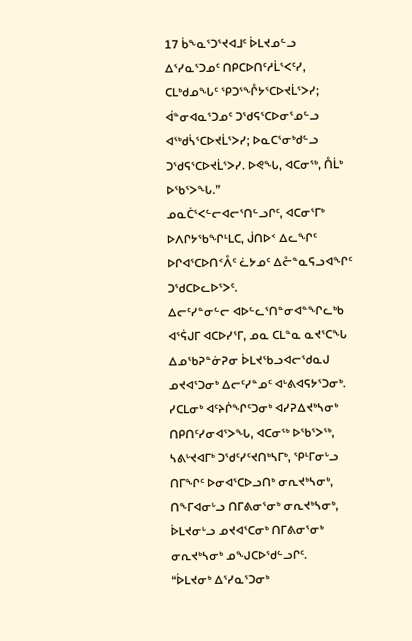17 ᑳᖕᓇᕐᑐᕐᔪᐊᒧᑦ ᐆᒪᔪᓄᓪᓗ ᐃᕐᓯᓇᕐᑐᓄᑦ ᑎᑭᑕᐅᑎᑦᓱᒫᕐᐸᑦᓯ, ᑕᒪᒃᑯᓄᖓᑦ ᕿᑐᕐᖎᔭᕐᑕᐅᔪᒫᕐᐳᓯ; ᐋᓐᓂᐊᓇᕐᑐᓄᑦ ᑐᖁᕋᕐᑕᐅᓂᕐᓄᓪᓗ ᐊᖅᑯᓵᕐᑕᐅᔪᒫᕐᐳᓯ; ᐅᓇᑕᕐᓂᒃᑯᓪᓗ ᑐᖁᕋᕐᑕᐅᔪᒫᕐᐳᓯ. ᐅᕙᖓ, ᐊᑕᓂᖅ, ᑍᒫᒃ ᐅᖃᕐᐳᖓ.”
ᓄᓇᑖᕐᐸᓪᓕᐊᓕᕐᑎᓪᓗᒋᑦ, ᐊᑕᓂᕐᒥᒃ ᐅᐱᒋᔭᖃᖏᒻᒪᑕ, ᒎᑎᐅᑉ ᐃᓚᖏᑦ ᐅᒋᐊᕐᑕᐅᑎᑉᐰᑦ ᓛᔭᓄᑦ ᐃᓔᓐᓇᕋᓗᐊᖏᑦ ᑐᖁᑕᐅᓚᐅᕐᐳᑦ.
ᐃᓕᑦᓯᓐᓂᓪᓕ ᐊᐅᓪᓚᕐᑎᓐᓂᐊᓐᖏᓚᒃᑲ ᐊᕐᕌᒍᒥ ᐊᑕᐅᓯᕐᒥ, ᓄᓇ ᑕᒪᓐᓇ ᓇᔪᕐᑕᖓ ᐃᓄᖃᕈᓐᓃᕈᓂ ᐆᒪᔪᖃᓗᐊᓕᖁᓇᒍ ᓄᔪᐊᕐᑐᓂᒃ ᐃᓕᑦᓯᓐᓄᑦ ᐊᒡᕕᐊᕋᔭᕐᑐᓂᒃ.
ᓯᑕᒪᓂᒃ ᐊᑦᔨᒌᖏᑦᑐᓂᒃ ᐊᓯᕈᐃᔪᒃᓴᓂᒃ ᑎᑭᑎᑦᓯᓂᐊᕐᐳᖓ, ᐊᑕᓂᖅ ᐅᖃᕐᐳᖅ, ᓴᕕᒡᔪᐊᒥᒃ ᑐᖁᑦᓯᑦᔪᑎᒃᓴᒥᒃ, ᕿᒻᒥᓂᒡᓗ ᑎᒥᖏᑦ ᐅᓂᐊᕐᑕᐅᓗᑎᒃ ᓂᕆᔪᒃᓴᓂᒃ, ᑎᖕᒥᐊᓂᒡᓗ ᑎᒥᕕᓂᕐᓂᒃ ᓂᕆᔪᒃᓴᓂᒃ, ᐆᒪᔪᓂᒡᓗ ᓄᔪᐊᕐᑕᓂᒃ ᑎᒥᕕᓂᕐᓂᒃ ᓂᕆᔪᒃᓴᓂᒃ ᓄᖑᑕᐅᖁᓪᓗᒋᑦ.
“ᐆᒪᔪᓂᒃ ᐃᕐᓯᓇᕐᑐᓂᒃ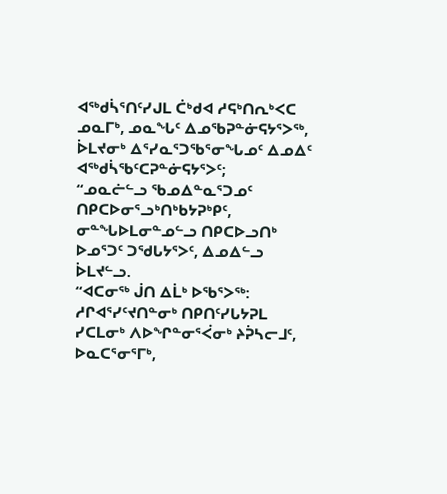ᐊᖅᑯᓵᕐᑎᑦᓯᒍᒪ ᑖᒃᑯᐊ ᓱᕋᒃᑎᕆᒃᐸᑕ ᓄᓇᒥᒃ, ᓄᓇᖓᑦ ᐃᓄᖃᕈᓐᓃᕋᔭᕐᐳᖅ, ᐆᒪᔪᓂᒃ ᐃᕐᓯᓇᕐᑐᖃᕐᓂᖓᓄᑦ ᐃᓄᐃᑦ ᐊᖅᑯᓵᖃᑦᑕᕈᓐᓃᕋᔭᕐᐳᑦ;
“ᓄᓇᓖᓪᓗ ᖃᓄᐃᓐᓇᕐᑐᓄᑦ ᑎᑭᑕᐅᓂᕐᓗᒃᑎᒃᑲᔭᕈᒃᑭᑦ, ᓂᓐᖓᐅᒪᓂᓐᓄᓪᓗ ᑎᑭᑕᐅᓗᑎᒃ ᐅᓄᕐᑐᑦ ᑐᖁᒐᔭᕐᐳᑦ, ᐃᓄᐃᓪᓗ ᐆᒪᔪᓪᓗ.
“ᐊᑕᓂᖅ ᒎᑎ ᐃᒫᒃ ᐅᖃᕐᐳᖅ: ᓱᒋᐊᕐᓯᑦᔪᑎᓐᓂᒃ ᑎᑭᑎᑦᓯᒐᔭᕈᒪ ᓯᑕᒪᓂᒃ ᐱᐅᖏᓐᓂᕐᐹᓂᒃ ᔨᕉᓴᓕᒧᑦ, ᐅᓇᑕᕐᓂᕐᒥᒃ,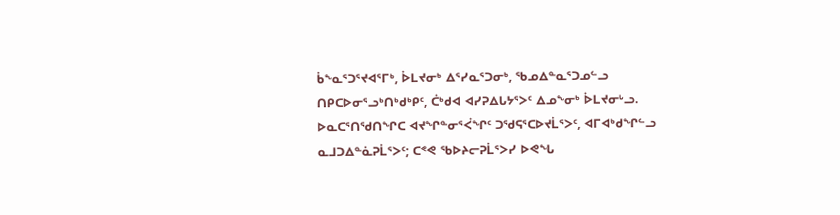ᑳᖕᓇᕐᑐᕐᔪᐊᕐᒥᒃ, ᐆᒪᔪᓂᒃ ᐃᕐᓯᓇᕐᑐᓂᒃ, ᖃᓄᐃᓐᓇᕐᑐᓄᓪᓗ ᑎᑭᑕᐅᓂᕐᓗᒃᑎᒃᑯᒃᑭᑦ, ᑖᒃᑯᐊ ᐊᓯᕈᐃᒐᔭᕐᐳᑦ ᐃᓄᖕᓂᒃ ᐆᒪᔪᓂᒡᓗ.
ᐅᓇᑕᕐᑎᖁᑎᖏᑕ ᐊᔪᖏᓐᓂᕐᐹᖏᑦ ᑐᖁᕋᕐᑕᐅᔪᒫᕐᐳᑦ, ᐊᒥᐊᒃᑯᖏᓪᓗ ᓇᒧᑐᐃᓐᓈᕈᒫᕐᐳᑦ; ᑕᕝᕙ ᖃᐅᔨᓕᕈᒫᕐᐳᓯ ᐅᕙᖓ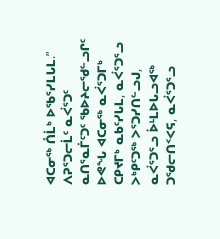ᐊᑕᓂᖅ ᑍᒫᒃ ᐅᖃᕐᓯᒪᒐᒪ.”
ᐱᕈᕐᑐᓕᒫᑦ ᓇᐹᕐᑐᑦ ᓇᑎᕐᓇᒦᑦᑐᑦ ᖃᐅᔨᓕᖁᓪᓗᒋᑦ ᐅᕙᖓ ᐊᑕᓂᖅ ᓇᐹᕐᑐᒥᒃ ᑕᑭᔪᒥᒃ ᓇᑲᑦᓯᒐᒪ, ᓇᐹᕐᑐᕐᓗ ᐳᒃᑭᑦᑐᖅ ᐳᕐᑐᓯᑎᓪᓗᒍ, ᓇᐹᕐᑐᕐᓗ ᐆᒻᒪᐅᒐᓗᐊᖅ ᑐᖁᓕᑎᑉᐸᕋ, ᓇᐹᕐᑐᕐᓗ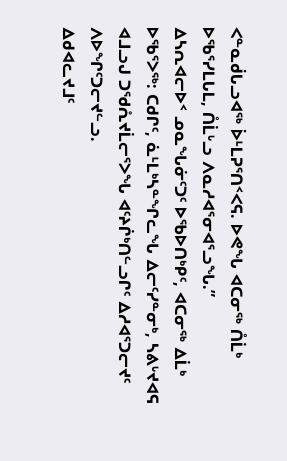ᐸᓐᓇᑰᒐᓗᐊᖅ ᐆᒻᒪᕈᕐᑎᑉᐸᕋ. ᐅᕙᖓ ᐊᑕᓂᖅ ᑍᒫᒃ ᐅᖃᕐᓯᒪᒐᒪ, ᑍᒫᒡᓗ ᐱᓇᓱᐊᕐᓂᐊᕐᓗᖓ.”
ᐃᓴᕆᐊᓕᐅᑉ ᓄᓇᖓᓃᑦᑐᑦ ᐅᖃᐅᑎᒃᑭᑦ, ᐊᑕᓂᖅ ᐃᒫᒃ ᐅᖃᕐᐳᖅ: ᑕᑯᒋᑦ, ᓈᒻᒪᒃᓴᓐᖏᓚᖓ ᐃᓕᑦᓯᓐᓂᒃ, ᓴᕕᒡᔪᐊᕋ ᐊᒧᓗᒍ ᑐᖁᕅᔪᒫᓕᕐᐳᖓ ᐊᑦᔨᒌᒃᑎᓪᓗᒋᑦ ᐃᓱᐊᕐᑐᓕᔪᑦ ᐱᐅᖏᑦᑐᓕᔪᓪᓗ.
ᐃᑯᐊᓚᔪᒧᑦ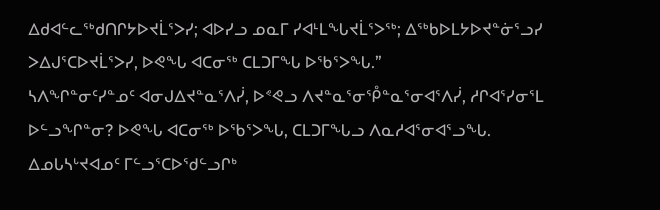ᐃᑯᐊᓪᓚᖅᑯᑎᒋᔭᐅᔪᒫᕐᐳᓯ; ᐊᐅᓯᓗ ᓄᓇᒥ ᓯᐊᒻᒪᖓᔪᒫᕐᐳᖅ; ᐃᖅᑲᐅᒪᔭᐅᔪᓐᓃᕐᓗᓯ ᐳᐃᒍᕐᑕᐅᔪᒫᕐᐳᓯ, ᐅᕙᖓ ᐊᑕᓂᖅ ᑕᒪᑐᒥᖓ ᐅᖃᕐᐳᖓ.”
ᓴᐱᖏᓐᓂᑦᓯᓐᓄᑦ ᐊᓂᒍᐃᔪᓐᓇᕐᐱᓰ, ᐅᕝᕙᓗ ᐱᔪᓐᓇᕐᓂᕾᓐᓇᕐᓂᐊᕐᐱᓰ, ᓱᒋᐊᕐᓯᓂᕐᒪ ᐅᓪᓗᖏᓐᓂ? ᐅᕙᖓ ᐊᑕᓂᖅ ᐅᖃᕐᐳᖓ, ᑕᒪᑐᒥᖓᓗ ᐱᓇᓱᐊᕐᓂᐊᕐᓗᖓ.
ᐃᓄᒐᓴᒡᔪᐊᓄᑦ ᒥᓪᓗᕐᑕᐅᖁᓪᓗᒋᒃ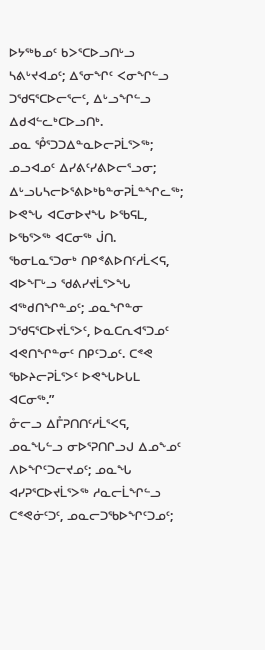ᐅᔭᖅᑲᓄᑦ ᑲᐳᕐᑕᐅᓗᑎᒡᓗ ᓴᕕᒡᔪᐊᓄᑦ; ᐃᕐᓂᖏᑦ ᐸᓂᖏᓪᓗ ᑐᖁᕋᕐᑕᐅᓕᕐᓕᑦ, ᐃᒡᓗᖏᓪᓗ ᐃᑯᐊᓪᓚᒃᑕᐅᓗᑎᒃ.
ᓄᓇ ᕾᕐᑐᑐᐃᓐᓇᐅᓕᕈᒫᕐᐳᖅ; ᓄᓗᐊᓄᑦ ᐃᓯᕕᑦᓯᕕᐅᓕᕐᓗᓂ; ᐃᒡᓗᒐᓴᓕᐅᕐᕕᐅᒃᑲᓐᓂᕈᒫᓐᖏᓚᖅ; ᐅᕙᖓ ᐊᑕᓂᐅᔪᖓ ᐅᖃᕋᒪ, ᐅᖃᕐᐳᖅ ᐊᑕᓂᖅ ᒎᑎ.
ᖃᓂᒪᓇᕐᑐᓂᒃ ᑎᑭᕝᕕᐅᑎᑦᓱᒫᐸᕋ, ᐊᐅᖕᒥᒡᓗ ᖁᕕᓯᔪᒫᕐᐳᖓ ᐊᖅᑯᑎᖏᓐᓄᑦ; ᓄᓇᖏᓐᓂ ᑐᖁᕋᕐᑕᐅᔪᒫᕐᐳᑦ, ᐅᓇᑕᕆᐊᕐᑐᓄᑦ ᐊᕙᑎᖏᓐᓂᑦ ᑎᑭᑦᑐᓄᑦ. ᑕᕝᕙ ᖃᐅᔨᓕᕈᒫᕐᐳᑦ ᐅᕙᖓᐅᒐᒪ ᐊᑕᓂᖅ.”
ᓁᓕᓗ ᐃᒤᕈᑎᑎᑦᓱᒫᕐᐸᕋ, ᓄᓇᖓᓪᓗ ᓂᐅᕐᕈᑎᒋᓗᒍ ᐃᓄᖕᓄᑦ ᐱᐅᖏᑦᑐᓕᔪᓄᑦ; ᓄᓇᖓ ᐊᓯᕈᕐᑕᐅᔪᒫᕐᐳᖅ ᓱᓇᓕᒫᖏᓪᓗ ᑕᕝᕙᓃᑦᑐᑦ, ᓄᓇᓕᑐᖃᐅᖏᑦᑐᓄᑦ;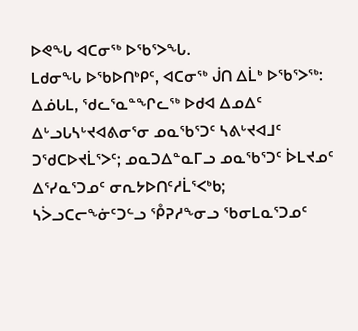ᐅᕙᖓ ᐊᑕᓂᖅ ᐅᖃᕐᐳᖓ.
ᒪᑯᓂᖓ ᐅᖃᐅᑎᒃᑭᑦ, ᐊᑕᓂᖅ ᒎᑎ ᐃᒫᒃ ᐅᖃᕐᐳᖅ: ᐃᓅᒐᒪ, ᖁᓚᕐᓇᓐᖏᓚᖅ ᐅᑯᐊ ᐃᓄᐃᑦ ᐃᒡᓗᒐᓴᒡᔪᐊᕕᓂᕐᓂ ᓄᓇᖃᕐᑐᑦ ᓴᕕᒡᔪᐊᒧᑦ ᑐᖁᑕᐅᔪᒫᕐᐳᑦ; ᓄᓇᑐᐃᓐᓇᒥᓗ ᓄᓇᖃᕐᑐᑦ ᐆᒪᔪᓄᑦ ᐃᕐᓯᓇᕐᑐᓄᑦ ᓂᕆᔭᐅᑎᑦᓱᒫᕐᐸᒃᑲ; ᓴᐴᓗᑕᓕᖕᓃᑦᑐᓪᓗ ᕾᕈᓱᖕᓂᓗ ᖃᓂᒪᓇᕐᑐᓄᑦ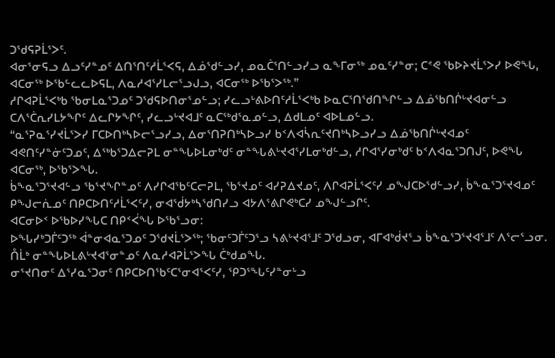ᑐᖁᕋᕈᒫᕐᐳᑦ.
ᐊᓂᕐᓂᕋᓗ ᐃᓗᑦᓯᓐᓄᑦ ᐃᑎᕐᑎᑦᓱᒫᕐᐸᕋ, ᐃᓅᖁᓪᓗᓯ, ᓄᓇᑖᕐᑎᓪᓗᓯᓗ ᓇᖕᒥᓂᖅ ᓄᓇᑦᓯᓐᓂ; ᑕᕝᕙ ᖃᐅᔨᔪᒫᕐᐳᓯ ᐅᕙᖓ, ᐊᑕᓂᖅ ᐅᖃᓪᓚᓚᐅᕋᒪ, ᐱᓇᓱᐊᕐᓯᒪᓕᕐᓗᒍᓗ, ᐊᑕᓂᖅ ᐅᖃᕐᐳᖅ.”
ᓱᒋᐊᕈᒫᕐᐸᒃᑲ ᖃᓂᒪᓇᕐᑐᓄᑦ ᑐᖁᕋᐅᑎᓂᕐᓄᓪᓗ; ᓯᓚᓗᒡᕕᐅᑎᑦᓱᒫᕐᐸᒃᑲ ᐅᓇᑕᕐᑎᖁᑎᖏᓪᓗ ᐃᓅᖃᑎᒌᒡᔪᐊᓂᓪᓗ ᑕᐱᕐᑖᕆᓯᒪᔭᖏᑦ ᐃᓚᒋᔭᖏᑦ, ᓯᓚᓗᒡᔪᐊᒧᑦ ᓇᑕᖅᑯᕐᓇᓄᓪᓗ, ᐃᑯᒪᓄᑦ ᐊᐅᒪᓄᓪᓗ.
“ᓇᕐᕈᓇᕐᓯᔪᒫᕐᐳᓯ ᒥᑕᐅᑎᒃᓴᐅᓕᕐᓗᓯᓗ, ᐃᓂᕐᑎᕈᑎᒃᓴᐅᓗᓯ ᑲᑉᐱᐊᓵᕆᑦᔪᑎᒃᓴᐅᓗᓯᓗ ᐃᓅᖃᑎᒌᒡᔪᐊᓄᑦ ᐊᕙᑎᑦᓯᓐᓃᑦᑐᓄᑦ, ᐃᖅᑲᕐᑐᐃᓕᕈᒪ ᓂᓐᖓᐅᒪᓂᒃᑯᑦ ᓂᓐᖓᕕᒡᔪᐊᕐᓯᒪᓂᒃᑯᓪᓗ, ᓱᒋᐊᕐᓯᓂᒃᑯᑦ ᑲᑉᐱᐊᓇᕐᑐᑎᒍᑦ, ᐅᕙᖓ ᐊᑕᓂᖅ, ᐅᖃᕐᐳᖓ.
ᑳᖕᓇᕐᑐᕐᔪᐊᓪᓗ ᖃᕐᔪᖏᓐᓄᑦ ᐱᓯᒋᐊᖃᑦᑕᓕᕈᒪ, ᖃᕐᔪᓄᑦ ᐊᓯᕈᐃᔪᓄᑦ, ᐱᒋᐊᕈᒫᕐᐸᑦᓯ ᓄᖑᑕᐅᖁᓪᓗᓯ, ᑳᖕᓇᕐᑐᕐᔪᐊᓄᑦ ᑭᖑᓕᕇᓄᑦ ᑎᑭᑕᐅᑎᑦᓱᒫᕐᐸᑦᓯ, ᓂᐊᖂᔭᒃᓴᖁᑎᓯᓗ ᐊᔭᐱᕐᕕᒋᕙᒃᑕᓯ ᓄᖑᓪᓗᒋᑦ.
ᐊᑕᓂᐅᑉ ᐅᖃᐅᓯᖓᑕ ᑎᑭᑉᐹᖓ ᐅᖃᕐᓗᓂ:
ᐅᖓᓯᒃᑐᒦᑦᑐᖅ ᐋᓐᓂᐊᓇᕐᑐᓄᑦ ᑐᖁᔪᒫᕐᐳᖅ; ᖃᓂᑦᑐᒦᑦᑐᕐᓗ ᓴᕕᒡᔪᐊᕐᒧᑦ ᑐᖁᓗᓂ, ᐊᒥᐊᒃᑰᔪᕐᓗ ᑳᖕᓇᕐᑐᕐᔪᐊᕐᒧᑦ ᐱᕐᓕᕐᓗᓂ. ᑍᒫᒃ ᓂᓐᖓᐅᒪᕕᒡᔪᐊᕐᓂᓐᓄᑦ ᐱᓇᓱᐊᕈᒫᕐᐳᖓ ᑖᒃᑯᓄᖓ.
ᓂᕐᔪᑎᓂᑦ ᐃᕐᓯᓇᕐᑐᓂᑦ ᑎᑭᑕᐅᑎᖃᑦᑕᕐᓂᐊᕐᐸᑦᓯ, ᕿᑐᕐᖓᑦᓯᓐᓂᒡᓗ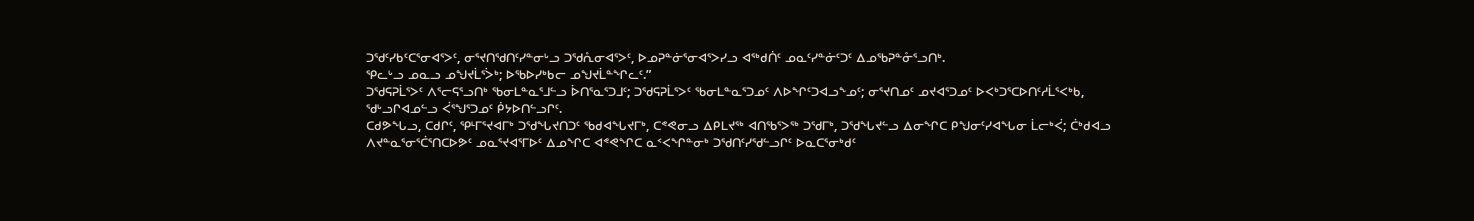ᑐᖁᑦᓯᑲᑦᑕᕐᓂᐊᕐᐳᑦ, ᓂᕐᔪᑎᖁᑎᑦᓯᓐᓂᒡᓗ ᑐᖁᕅᓂᐊᕐᐳᑦ, ᐅᓄᕈᓐᓃᕐᓂᐊᕐᐳᓯᓗ ᐊᖅᑯᑏᑦ ᓄᓇᑦᓯᓐᓃᑦᑐᑦ ᐃᓄᖃᕈᓐᓁᕐᓗᑎᒃ.
ᕿᓚᒡᓗ ᓄᓇᓗ ᓄᖑᔪᒫᕐᐴᒃ; ᐅᖃᐅᓯᒃᑲᓕ ᓄᖑᔪᒫᓐᖏᓚᑦ.”
ᑐᖁᕋᕈᒫᕐᐳᑦ ᐱᕐᓕᕋᕐᓗᑎᒃ ᖃᓂᒪᓐᓇᕐᒧᓪᓗ ᐆᑎᕐᓇᕐᑐᒧᑦ; ᑐᖁᕋᕈᒫᕐᐳᑦ ᖃᓂᒪᓐᓇᕐᑐᓄᑦ ᐱᐅᖏᑦᑐᐊᓗᖕᓄᑦ; ᓂᕐᔪᑎᓄᑦ ᓄᔪᐊᕐᑐᓄᑦ ᐅᐸᒃᑐᕐᑕᐅᑎᑦᓱᒫᕐᐸᒃᑲ, ᖁᒡᓗᒋᐊᓄᓪᓗ ᐹᕐᖑᕐᑐᓄᑦ ᑮᔭᐅᑎᓪᓗᒋᑦ.
ᑕᑯᕗᖓᓗ, ᑕᑯᒋᑦ, ᕿᒻᒥᕐᔪᐊᒥᒃ ᑐᖁᖓᔪᑎᑐᑦ ᖃᑯᐊᖓᔪᒥᒃ, ᑕᕝᕙᓂᓗ ᐃᑭᒪᔪᖅ ᐊᑎᖃᕐᐳᖅ ᑐᖁᒥᒃ, ᑐᖁᖓᔪᓪᓗ ᐃᓂᖏᑕ ᑭᖑᓂᑦᓯᐊᖓᓂ ᒫᓕᒃᐹ; ᑖᒃᑯᐊᓗ ᐱᔪᓐᓇᕐᓂᕐᑖᕐᑎᑕᐅᕗᑦ ᓄᓇᕐᔪᐊᕐᒥᐅᑦ ᐃᓄᖏᑕ ᐊᕝᕙᖏᑕ ᓇᑉᐸᖏᓐᓂᒃ ᑐᖁᑎᑦᓯᖁᓪᓗᒋᑦ ᐅᓇᑕᕐᓂᒃᑯᑦ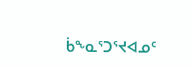ᑳᖕᓇᕐᑐᕐᔪᐊᓄᑦ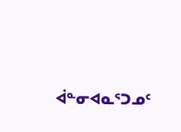ᐋᓐᓂᐊᓇᕐᑐᓄᑦ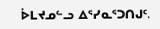ᐆᒪᔪᓄᓪᓗ ᐃᕐᓯᓇᕐᑐᑎᒍᑦ.